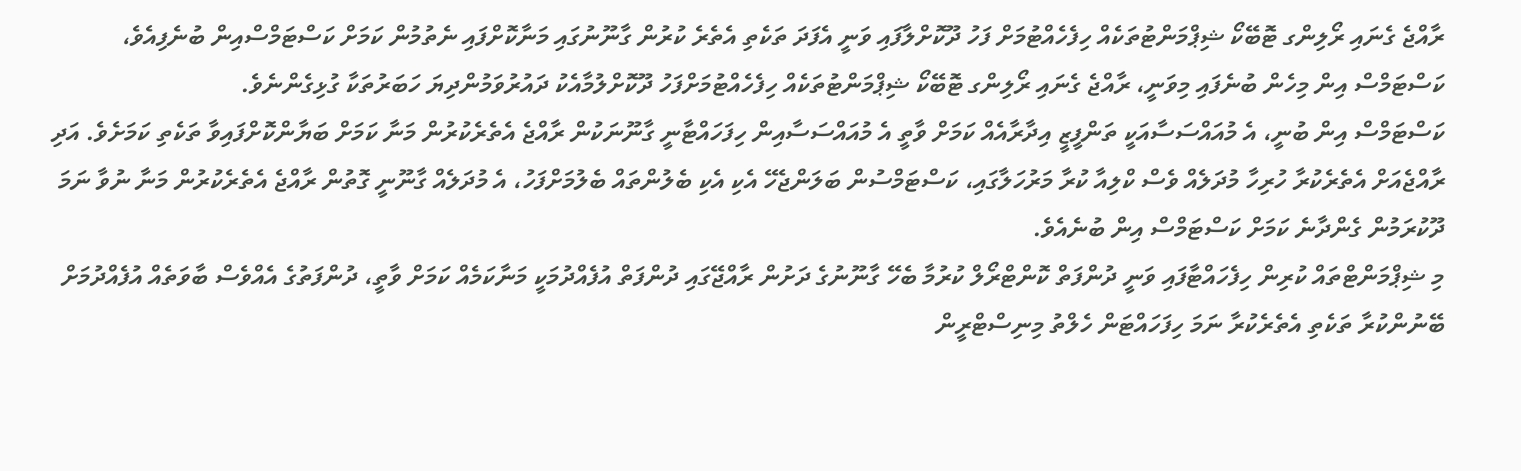ރާއްޖެ ގެނައި ރޯލިންގ ޓޮބޭކޯ ޝިޕްމަންޓުތަކެއް ހިފެހެއްޓުމަށް ފަހު ދޫކޮށްލާފައި ވަނީ އެފަދަ ތަކެތި އެތެރެ ކުރުން ގާނޫނުގައި މަނާކޮށްފައި ނެތުމުން ކަމަށް ކަސްޓަމްސްއިން ބުނެފިއެވެ،
ކަސްޓަމްސް އިން މިހެން ބުނެފައި މިވަނީ، ރާއްޖެ ގެނައި ރޯލިންގ ޓޮބޭކޯ ޝިޕްމަންޓުތަކެއް ހިފެހެއްޓުމަށްފަހު ދޫކޮށްލުމާއެކު ދައުރުވަމުންދިޔަ ހަބަރުތަކާ ގުޅިގެންނެވެ.
ކަސްޓަމްސް އިން ބުނީ، އެ މުއައްސަސާއަކީ ތަންފީޒީ އިދާރާއެއް ކަމަށް ވާތީ އެ މުއައްސަސާއިން ހިފަހައްޓާނީ ގާނޫނަކުން ރާއްޖެ އެތެރެކުރުން މަނާ ކަމަށް ބަޔާންކޮށްފައިވާ ތަކެތި ކަމަށެވެ. އަދި ރާއްޖެއަށް އެތެރެކުރާ ހުރިހާ މުދަލެއް ވެސް ކްލިއާ ކުރާ މަރުހަލާގައި، ކަސްޓަމްސުން ބަލަންޖެހޭ އެކި އެކި ބެލުންތައް ބެލުމަށްފަހު، އެ މުދަލެއް ގާނޫނީ ގޮތުން ރާއްޖެ އެތެރެކުރުން މަނާ ނުވާ ނަމަ ދޫކުރަމުން ގެންދާނެ ކަމަށް ކަސްޓަމްސް އިން ބުނެއެވެ.
މި ޝިޕްމަންޓްތައް ކުރިން ހިފެހައްޓާފައި ވަނީ ދުންފަތް ކޮންޓްރޯލް ކުރުމާ ބެހޭ ގާނޫނުގެ ދަށުން ރާއްޖޭގައި ދުންފަތް އުފެއްދުމަކީ މަނާކަމެއް ކަމަށް ވާތީ، ދުންފަތުގެ އެއްވެސް ބާވަތެއް އުފެއްދުމަށް ބޭނުންކުރާ ތަކެތި އެތެރެކުރާ ނަމަ ހިފަހައްޓަން ހެލްތު މިނިސްޓްރީން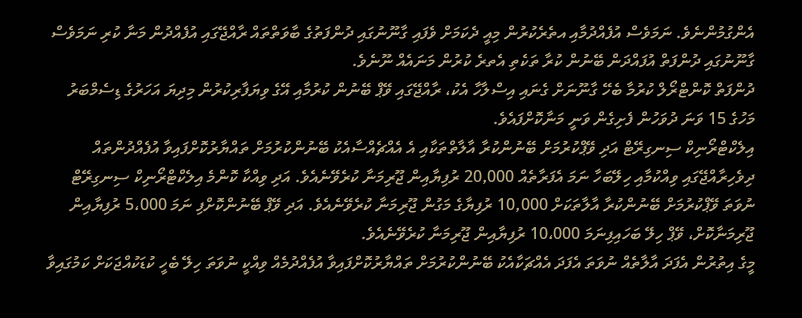އެންގުމުންނެވެ. ނަމަވެސް އުފެއްދުމާއި އތެރެކުރުން މިއީ ދެކަމަށް ވެފައި ގާނޫނުގައި ދުންފަތުގެ ބާވަތްތައް ރާއްޖޭގައި އުފެއްދުން މަނާ ކުރި ނަމަވެސް ގާނޫނުގައި ދުންފަތް އުފައްދަން ބޭނުން ކުރާ ތަކެތި އެތރެ ކުރުން މަނައެއް ނޫނެވެ.
ދުންފަތް ކޮންޓްރޯލް ކުރުމާ ބެހޭ ގާނޫނަށް ގެނައި އިސްލާހާ އެކު، ރާއްޖޭގައި ވޭޕް ބޭނުން ކުރުމާއި އޭގެ ވިޔަފާރިކުރުން މިދިޔަ އަހަރުގެ ޑިސެމްބަރު މަހުގެ 15 ވަނަ ދުވަހުން ފެށިގެން ވަނީ މަނާކޮށްފައެވެ.
އިލެކްޓްރޯނިކް ސިނގިރޭޓް އަދި ވޭޕްކުރުމަށް ބޭނުންކުރާ އާލާތްތަކާއި އެ އެއްޗެއްސާއެކު ބޭނުންކުރުމަށް ތައްޔާރުކޮށްފައިވާ އުފެއްދުންތައް ދިވެހިރާއްޖޭގައި ވިއްކުމާއި ހިލޭބަހާ ނަމަ އެފަރާތެއް 20,000 ރުފިޔާއިން ޖޫރިމަނާ ކުރެވޭނެއެވެ. އަދި ވިއްކާ ކޮންމެ އިލެކްޓްރޯނިކް ސިނގިރޭޓް ނުވަތަ ވޭޕްކުރުމަށް ބޭނުންކުރާ އާލާތަކަށް 10,000 ރުފިޔާގެ މަގުން ޖޫރިމަނާ ކުރެވޭނެއެވެ. އަދި ވޭޕް ބޭނުންކޮށްފި ނަމަ 5،000 ރުފިޔާއިން ޖޫރިމަނާކޮށް، ވޭޕް ހިލޭ ބަހައިފިނަމަ 10،000 ރުފިޔާއިން ޖޫރިމަނާ ކުރެވޭނެއެވެ.
މީގެ އިތުރުން އެފަދަ އާލާތެއް ނުވަތަ އެފަދަ އެއްޗަކާއެކު ބޭނުންކުރުމަށް ތައްޔާރުކޮށްފައިވާ އުފެއްދުމެއް ވިއްކީ ނުވަތަ ހިލޭ ބެހީ ކުޑަކުއްޖަކަށް ކަމުގައިވާ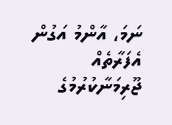ނަމަ، އާންމު އަގުން އެފަރާތެއް ޖޫރިމަނާކުރުމުގެ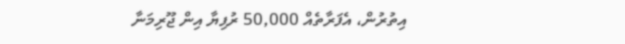އިތުރުން، އެފަރާތެއް 50,000 ރުފިޔާ އިން ޖޫރިމަނާ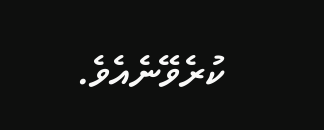ކުރެވޭނެއެވެ.